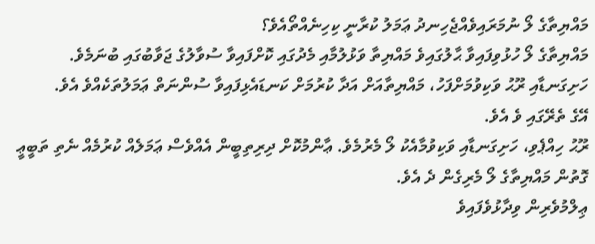މައްޔިތާގެ ލޯ ނުމަރައިވެއްޖެހިނދު ޢަމަލު ކުރާނީ ކިހިނެއްތޯއެވެ؟
މައްޔިތާގެ ލޯ ހުޅުވިފައިވާ ޙާލުގައިވެ މައްޔިތާ ވަޅުލުމާއި މެދުގައި ކޮށްފައިވާ ސުވާލުގެ ޖަވާބުގައި ބުނަމެވެ.
ހަށިގަނޑާއި ރޫޙު ވަކިވުމަށްފަހު، މައްޔިތާއަށް އަދާ ކުރުމަށް ކަނޑައެޅިފައިވާ ސުންނަތް ޢަމަލުތަކެއްވެ އެވެ.
އޭގެ ތެރޭގައި ވެ އެވެ.
ރޫޙު ހިއްޕެވި، ހަށިގަނޑާއި ވަކިވުމާއެކު ލޯ މެރުމެވެ. ޢާންމުކޮށް ދިރިތިބީން އެއްވެސް ޢަމަލެއް ކުރުމެއް ނެތި ތަބީޢީ ގޮތުން މައްޔިތާގެ ލޯ މެރިގެން ދެ އެވެ.
ޢިލްމުވެރިން ވިދާޅުވެފައިވެ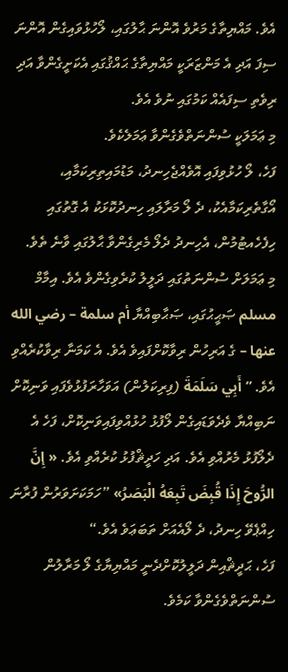އެވެ. މައްޔިތާގެ މަރުވެ އޮންނަ ޙާލުގައި، ލޯހުޅުވައިގެން އޮންނަ ސިފަ އަދި އެ މަންޒަރަކީ މައްޔިތާގެ ޙައްޤުގައި އެކަށީގެންވާ އަދި ރިވެތި ސިފައެއް ކަމުގައި ނުވެ އެވެ.
މި ޢަމަލަކީ ސުންނަތްވެގެންވާ ޢަމަލެކެވެ.
ފަހެ، ލޯ ހުޅުވިފައި އޮވެއްޖެހިނދު، މަޑުމައިތިރިކަމާއި، އޯގާތެރިކަމާއެކު، ދެ ލޯ މަރާލައި ހިނދުކޮޅަކު އެ ގޮތުގައި ހިފެހެއޓުމުން، އެހިނދު ދެލޯ މެރިގެންވާ ޙާލުގައި ވާނެ ތެވެ.
މި ޢަމަލަށް ސުންނަތުގައި ދަލީލު ކުރެވިގެންވެ އެވެ. އިމާމް مسلم ޞަޙީޙުގައި، ޞަޙާބިއްޔާ أم سلمة – رضي الله عنها – ގެ އަރިހުން ރިވާކޮށްފައިވެ އެވެ. އެ ކަމަނާ ރިވާކުރެއްވި އެވެ. ”أَبِي سَلَمَةَ (ފިރިކަލުން) އަވަހާރަފުޅުވެފައި ވަނިކޮށް ނަބިއްޔާ ވެދެވަޑައިގެން ލޯފުޅު ހުޅުއްވިފައިވަނިކޮށް، ފަހެ އެ ދެލޯފުޅު މެރުއްވި އެވެ. އަދި ހަދީޘްފުޅު ކުރެއްވި އެވެ. « إِنَّ الرُّوحَ إِذَا قُبِضَ تَبِعَهُ الْبَصَرُ» ”ހަމަކަށަވަރުން ފުރާނަ ހިއްޕެވޭ ހިނދު، ދެ ލޯއެއަށް ތަބަޢަވެ އެވެ.“
ފަހެ، ޙަދީޘްއިން ދަލީލުކޮށްދެނީ މައްޔިޔާގެ ލޯ މަރާލުން ސުންނަތްވެގެންވާ ކަމެވެ.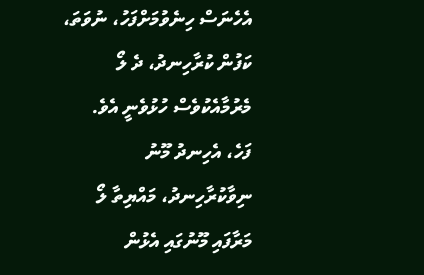އެހެނަސް ހިނެވުމަށްފަހު، ނުވަތަ، ކަފުން ކުރާހިނދު، ދެ ލޯ މެރުމާއެކުވެސް ހުޅުވެނީ އެވެ.
ފަހެ، އެހިނދު މޫނު ނިވާކުރާހިނދު، މައްޔިތާ ލޯ މަރާފައި މޫނުގައި އެޅުން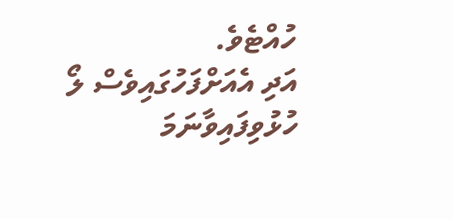ހުއްޓެވެ.
އަދި އެއަށްފަހުގައިވެސް ލޯ ހުޅުވިފައިވާނަމަ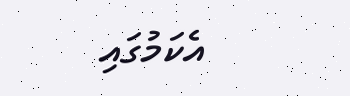އެކަމުގައި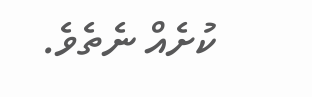ކުށެއް ނެތެވެ.